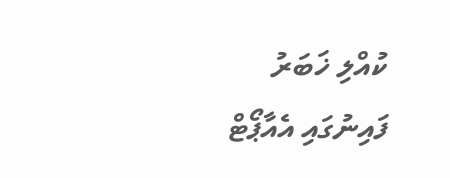ކުއްލި ޚަބަރު
ފައިނުގައި އެއާޕޯޓް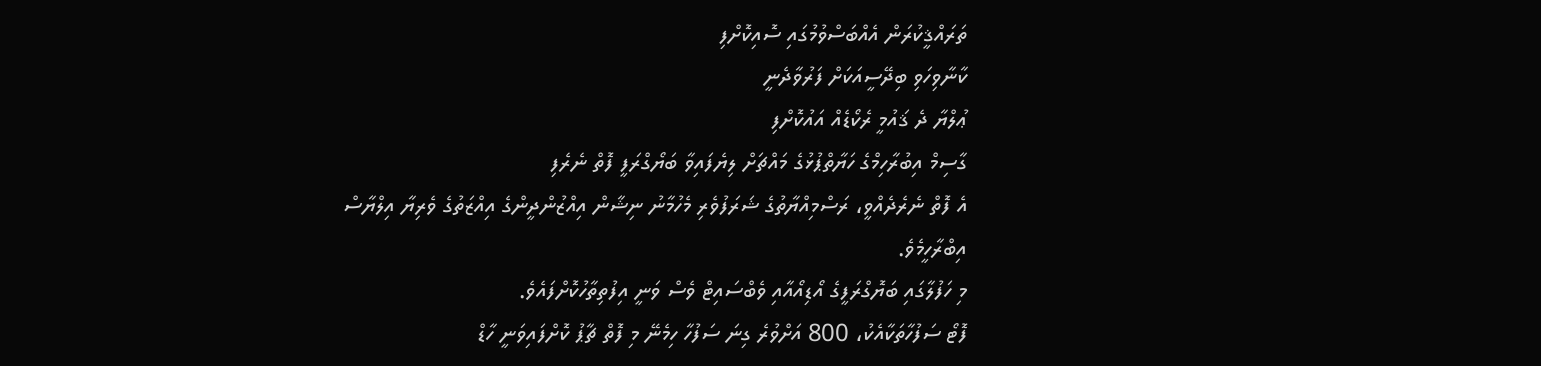ތަރައްޤީކުރަން އެއްބަސްވުމުގައި ސޮއިކޮށްފި
ކާނާވިހަވި ބިދޭސީއަކަށް ފަރުވާދެނީ
ޢުލްޔާ ދެ ޤައުމީ ރެކޯޑެއް އައުކޮށްފި
ގާސިމް އިބުރާހިމްގެ ހަޔާތްޕުޅުގެ މައްޗަށް ލިޔެފައިވާ ބަޔޯގްރަފީ ފޮތް ނެރެފި
އެ ފޮތް ނެރެދެއްވީ، ރަސްމިއްޔާތުގެ ޝަރަފުވެރި މެހުމާނު ނިޝާން އިއްޒުންދީންގެ އިއްޒަތުގެ ވެރިޔާ އިލްޔާސް އިބްރާހީމެވެ.
މި ހަފުލާގައި ބަޔޮގްރަފީގެ އޯޑިއޯއާއި ވެބްސައިޓް ވެސް ވަނީ އިފުތިތާހުކޮށްފައެވެ.
ފޮޓޯ ސަފުހާތަކާއެކު، 800 އަށްވުރެ ގިނަ ސަފުހާ ހިމެނޭ މި ފޮތް ޗާޕު ކޮށްފައިވަނީ ހާޑް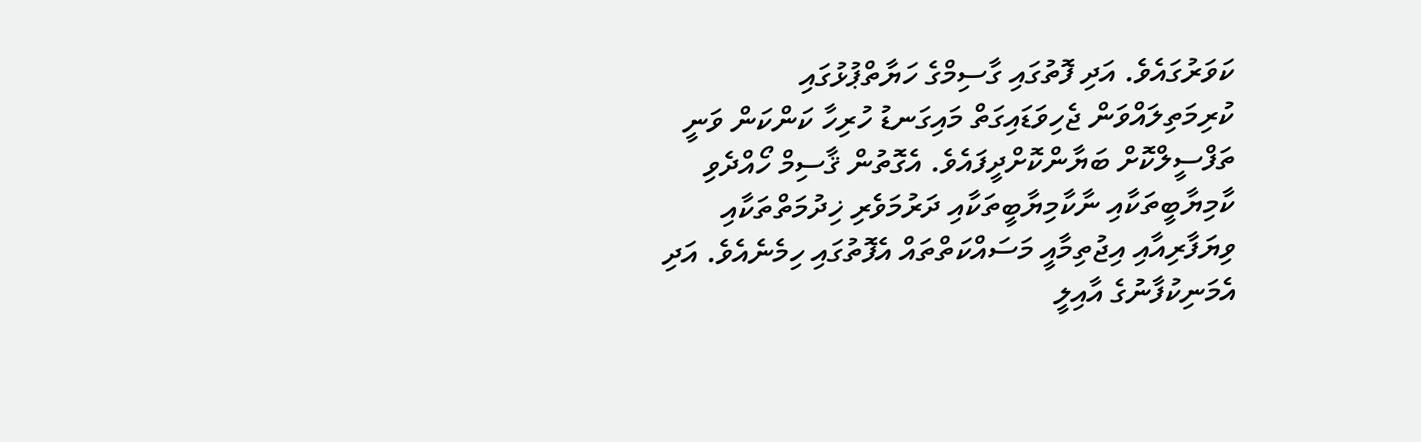ކަވަރުގައެވެ. އަދި ފޮތުގައި ގާސިމްގެ ހަޔާތްޕުޅުގައި ކުރިމަތިލައްވަން ޖެހިވަޑައިގަތް މައިގަނޑު ހުރިހާ ކަންކަން ވަނީ ތަފްސީލްކޮށް ބަޔާންކޮށްދީފައެވެ. އެގޮތުން ޤާސިމް ހޯއްދެވި ކާމިޔާބީތަކާއި ނާކާމިޔާބީތަކާއި ދަރުމަވެރި ޚިދުމަތްތަކާއި ވިޔަފާރިއާއި އިޖުތިމާއީ މަސައްކަތްތައް އެފޮތުގައި ހިމެނެއެވެ. އަދި އެމަނިކުފާނުގެ އާއިލީ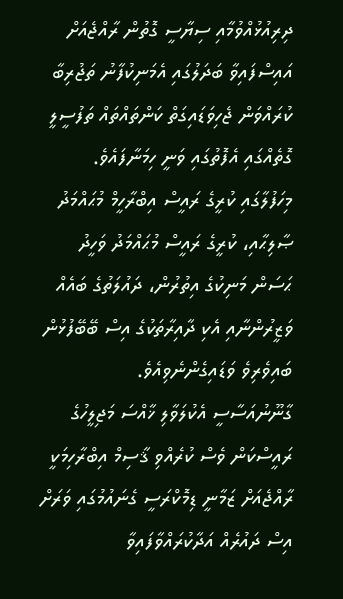ދިރިއުޅުއްވުމާއި ސިޔާސީ ގޮތުން ރާއްޖެއަށް އައިސްފައިވާ ބަދަލުގައި އެމަނިކުފާނު ތަޖުރިބާ ކުރައްވަން ޖެހިވަޑައިގަތް ކަންތައްތައް ތަފުސީލީ ގޮތެއްގައި އެފޮތުގައި ވަނީ ހިމަނާފައެވެ.
މިހަފުލާގައި ކުރީގެ ރައީސް އިބްރާހީމް މުޙައްމަދު ޞާލިޙާއި، ކުރީގެ ރައީސް މުޙައްމަދު ވަހީދު ޙަސަން މަނިކުގެ އިތުރުން، ދައުލަތުގެ ބައެއް ވަޒީރުންނާއި އެކި ދާއިރާތަކުގެ އިސް ބޭބޭފުޅުން ބައިވެރިވެ ވަޑައިގެންނެވިއެވެ.
ގާނޫނުއަސާސީ އެކުލަވާލި ޚާއްސަ މަޖިލީހުގެ ރައީސްކަން ވެސް ކުރެއްވި ޤާސިމް އިބްރާހިމަކީ ރާއްޖެއަށް ޒަމާނީ ޑިމޮކްރަސީ ގެނައުމުގައި ވަރަށް އިސް ދައުރެއް އަދާކުރައްވާފައިވާ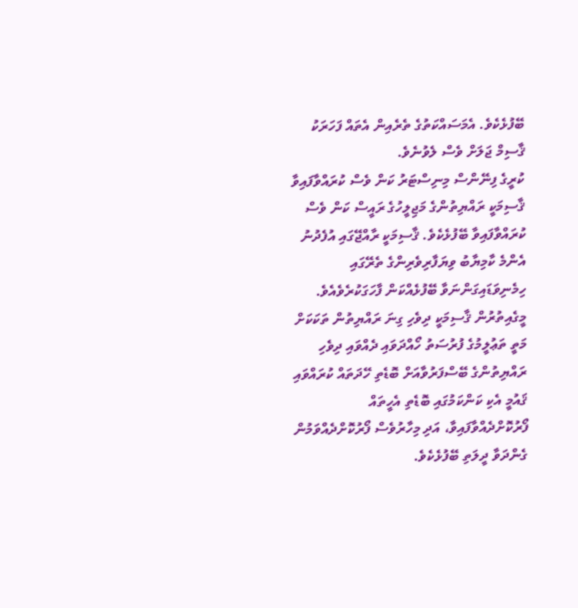ބޭފުޅެކެވެ. އެމަސައްކަތުގެ ތެރެއިން އެތައް ފަހަރަކު ޤާސިމް ޖަލަށް ވެސް ލެވުނެވެ.
ކުރީގެ ފިނޭންސް މިނިސްޓަރު ކަން ވެސް ކުރައްވާފައިވާ ޤާސިމަކީ ރައްޔިތުންގެ މަޖިލީހުގެ ރައީސް ކަން ވެސް ކުރައްވާފައިވާ ބޭފުޅެކެވެ. ޤާސިމަކީ ރާއްޖޭގައި އުފެދުނު އެންމެ ކާމިޔާބު ވިޔަފާރިވެރިންގެ ތެރޭގައި ހިމެނިވަޑައިގަންނަވާ ބޭފުޅެއްކަން ފާހަގަކުރެވެއެވެ. މީގެއިތުރުން ޤާސިމަކީ ދިވެހި ގިނަ ރައްޔިތުން ތަކަކަށް މަތީ ތަޢުލީމުގެ ފުރުސަތު ހޯއްދަވައި ދެއްވައި ދިވެހި ރައްޔިތުންގެ ބޭސްފަރުވާއަށް ބޮޑެތި ހޭދަތައް ކުރައްވައި ޤައުމީ އެކި ކަންކަމުގައި ބޮޑެތި އެހީތައް ފޯރުކޮށްދެއްވާފައިވާ، އަދި މިހާރުވެސް ފޯރުކޮށްދެއްވަމުން ގެންދަވާ ދީލަތި ބޭފުޅެކެވެ.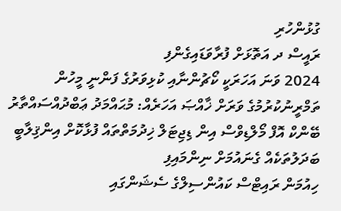ގުޅުންހުރި
ރައީސް ދ އަތޮޅަށް ފުރާވަޑައިގެންފި
2024 ވަނަ އަހަރަކީ ކޯޗުންނާއި ކުޅިވަރުގެ ފަންނީ މީހުން ތަމްރީނުކުރުމުގެ ވަރަށް ޚާއްޞަ އަހަރެއް: މުޙައްމަދު ޢަބްދުއްސައްތާރު
ބޭންކް އޮފް މޯލްޑިވްސް އިން ޑިޖިޓަލް ޚިދުމަތްތައް ފުޅާކޮށް އިންޤިލާބީ ބަދަލުތަކެއް ގެނައުމަށް ނިންމައިފި
ހިއުމަން ރައިޓްސް ކައުންސިލްގެ ސެޝަންގައި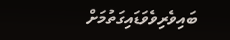ބައިވެރިވެވަޑައިގަތުމަށް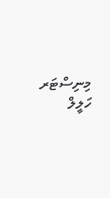މިނިސްޓަރ ހަލީލް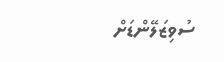ސުވިޒަލޭންޑަށް